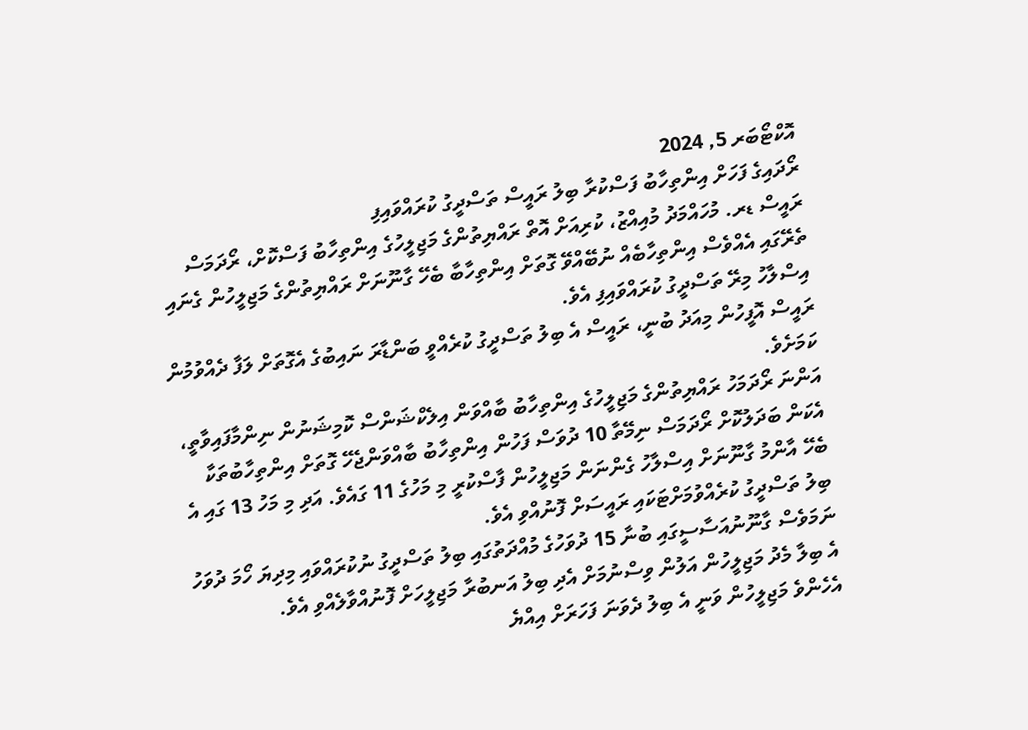އޮކްޓޯބަރ 5, 2024
ރޯދައިގެ ފަހަށް އިންތިހާބު ފަސްކުރާ ބިލު ރައީސް ތަސްދީގު ކުރައްވައިފި
ރައީސް ޑރ. މުހައްމަދު މުއިއްޒު، ކުރިއަށް އޮތް ރައްޔިތުންގެ މަޖިލީހުގެ އިންތިހާބު ފަސްކޮށް، ރޯދަމަސް ތެރޭގައި އެއްވެސް އިންތިހާބެއް ނުބޭއްވޭ ގޮތަށް އިންތިހާބާ ބެހޭ ގާނޫނަށް ރައްޔިތުންގެ މަޖިލީހުން ގެނައި އިސްލާހު މިރޭ ތަސްދީގު ކުރައްވައިފި އެވެ.
ރައީސް އޮފީހުން މިއަދު ބުނީ، ރައީސް އެ ބިލު ތަސްދީގު ކުރެއްވީ ބަންޑާރަ ނައިބުގެ އެގޮތަށް ލަފާ ދެއްވުމުން ކަމަށެވެ.
އަންނަ ރޯދަމަހު ރައްޔިތުންގެ މަޖިލީހުގެ އިންތިހާބު ބާއްވަން އިލެކްޝަންސް ކޮމިޝަނުން ނިންމާފައިވާތީ، އެކަން ބަދަލުކޮށް ރޯދަމަސް ނިމޭތާ 10 ދުވަސް ފަހުން އިންތިހާބު ބާއްވަންޖެހޭ ގޮތަށް އިންތިހާބުތަކާ ބެހޭ އާންމު ގާނޫނަށް އިސްލާހު ގެންނަން މަޖިލީހުން ފާސްކުރީ މި މަހުގެ 11 ގައެވެ. އަދި މި މަހު 13 ގައި އެ ބިލު ތަސްދީގު ކުރެއްވުމަށްޓަކައި ރައީސަށް ފޮނުއްވި އެވެ.
ނަމަވެސް ގާނޫނުއަސާސީގައި ބުނާ 15 ދުވަހުގެ މުއްދަތުގައި ބިލު ތަސްދީގު ނުކުރައްވައި މިދިޔަ ހޯމަ ދުވަހު އެ ބިލާ މެދު މަޖިލީހުން އަލުން ވިސްނުމަށް އެދި ބިލު އަނބުރާ މަޖިލީހަށް ފޮނުއްވާލެއްވި އެވެ.
އެހެންވެ މަޖިލީހުން ވަނީ އެ ބިލު ދެވަނަ ފަހަރަށް އިއްޔެ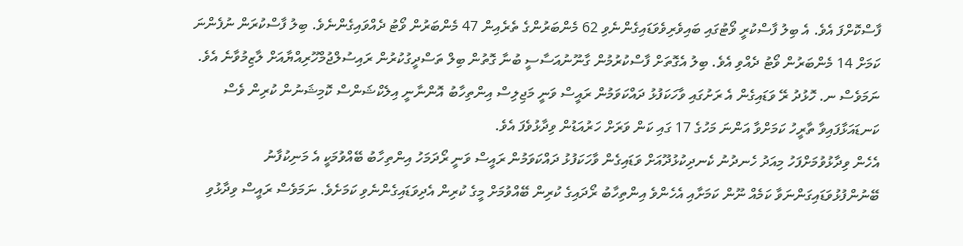ފާސްކޮށްފަ އެވެ. އެ ބިލު ފާސްކުރީ ވޯޓުގައި ބައިވެރިވެވަޑައިގެންނެވި 62 މެންބަރުންގެ ތެރެއިން 47 މެންބަރުން ވޯޓު ދެއްވައިގެންނެވެ. ބިލު ފާސްކުރަން ނުފެންނަ ކަމަށް 14 މެންބަރުން ވޯޓު ދެއްވި އެވެ. ބިލު އެގޮތަށް ފާސްކުރުމުން ގާނޫނުއަސާސީ ބުނާ ގޮތުން ބިލް ތަސްދީގުކުރުން ރައިސުލްޖުމްހޫރިއްޔާއަށް ލާޒިމުވާނެ އެވެ.
ނަމަވެސް ނ. ހޮޅުދު ރޭ ވަޑައިގެން އެ ރަށުގައި ވާހަކަފުޅު ދައްކަވަމުން ރައީސް ވަނީ މަޖިލިސް އިންތިހާބު އޮންނާނީ އިލެކްޝަންސް ކޮމިޝަނުން ކުރިން ވެސް ކަނޑައަޅާފައިވާ ތާރީހު ކަމަށްވާ އަންނަ މަހުގެ 17 ގައި ކަން ވަރަށް ހަރުއަޑުން ވިދާޅުވެފަ އެވެ.
އެހެން ވިދާޅުވުމަށްފަހު މިއަދު ހެނދުނު ކެނދިކުޅުދޫއަށް ވަޑައިގެން ވާހަކަފުޅު ދައްކަވަމުން ރައީސް ވަނީ ރޯދަމަހު އިންތިހާބު ބޭއްވުމަކީ އެ މަނިކުފާނު ބޭނުންފުޅުވަޑައިގަންނަވާ ކަމެއް ނޫން ކަމަށާއި އެހެންވެ އިންތިހާބު ރޯދައިގެ ކުރިން ބޭއްވުމަށް މީގެ ކުރިން އެދިވަޑައިގެންނެވި ކަމަށެވެ. ނަމަވެސް ރައީސް ވިދާޅުވި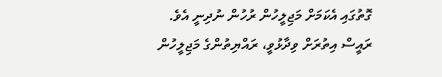ގޮތުގައި އެކަމަށް މަޖިލީހުން ރުހުން ނުދިނީ އެވެ.
ރައީސް އިތުރަށް ވިދާޅުވީ، ރައްޔިތުންގެ މަޖިލީހުން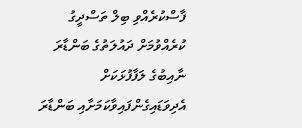ފާސްކުރެއްވި ބިލް ތަސްދީގު ކުރެއްވުމަށް ދައުލަތުގެ ބަންޑާރަ ނާއިބުގެ ލަފާފުޅަކަށް އެދިވަޑައިގެންފައިވާކަމަށާއި ބަންޑާރަ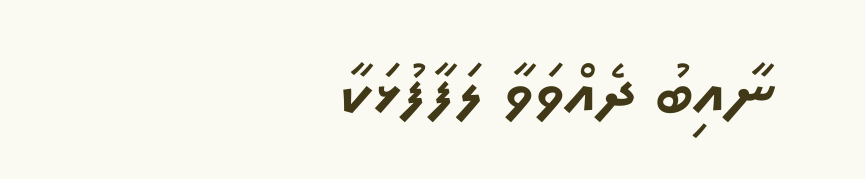ނާއިބު ދެއްވަވާ ލަފާފުޅަކާ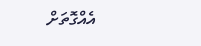އެއްގޮތަށް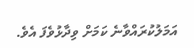އަމަލުކުރައްވާނެ ކަމަށް ވިދާޅުވެފަ އެވެ.